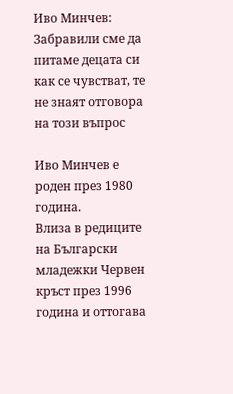Иво Минчев: Забравили сме да питаме децата си как се чувстват, те не знаят отговора на този въпрос

Иво Минчев е роден през 1980 година.
Влиза в редиците на Български младежки Червен кръст през 1996 година и оттогава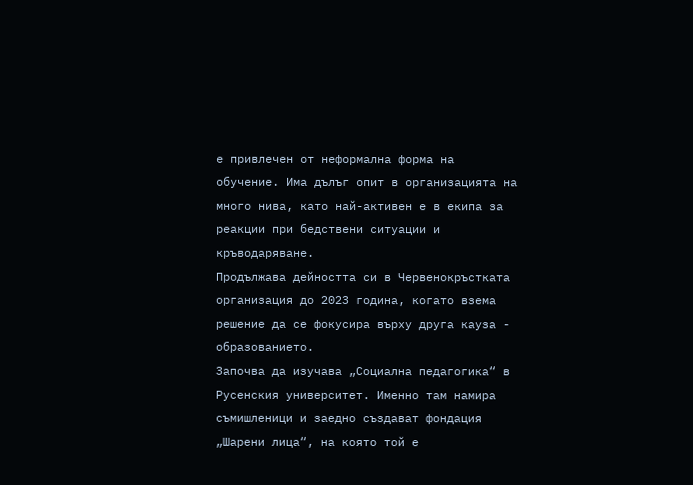е привлечен от неформална форма на обучение. Има дълъг опит в организацията на много нива, като най-активен е в екипа за реакции при бедствени ситуации и кръводаряване.
Продължава дейността си в Червенокръстката организация до 2023 година, когато взема решение да се фокусира върху друга кауза - образованието.
Започва да изучава „Социална педагогика“ в Русенския университет. Именно там намира съмишленици и заедно създават фондация „Шарени лица“, на която той е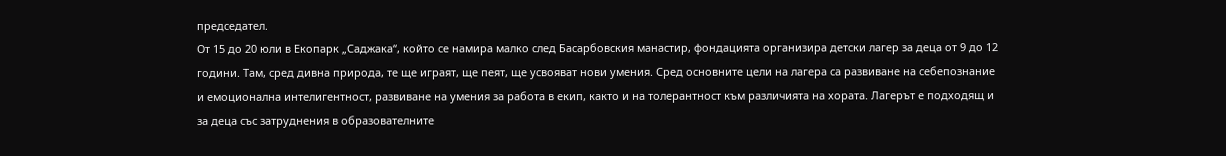председател.
От 15 до 20 юли в Екопарк „Саджака“, който се намира малко след Басарбовския манастир, фондацията организира детски лагер за деца от 9 до 12 години. Там, сред дивна природа, те ще играят, ще пеят, ще усвояват нови умения. Сред основните цели на лагера са развиване на себепознание и емоционална интелигентност, развиване на умения за работа в екип, както и на толерантност към различията на хората. Лагерът е подходящ и за деца със затруднения в образователните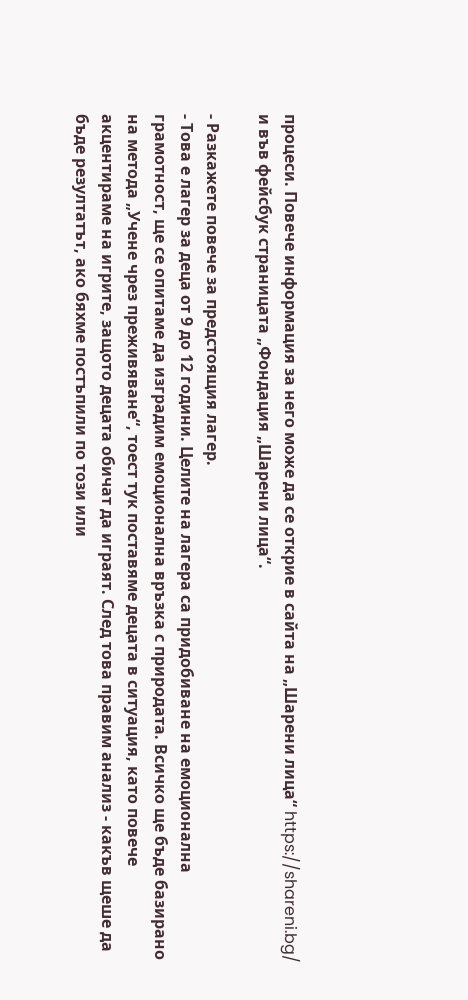процеси. Повече информация за него може да се открие в сайта на „Шарени лица“ https://shareni.bg/ и във фейсбук страницата „Фондация „Шарени лица“.

- Разкажете повече за предстоящия лагер.
- Това е лагер за деца от 9 до 12 години. Целите на лагера са придобиване на емоционална грамотност, ще се опитаме да изградим емоционална връзка с природата. Всичко ще бъде базирано на метода „Учене чрез преживяване“, тоест тук поставяме децата в ситуация, като повече акцентираме на игрите, защото децата обичат да играят. След това правим анализ - какъв щеше да бъде резултатът, ако бяхме постъпили по този или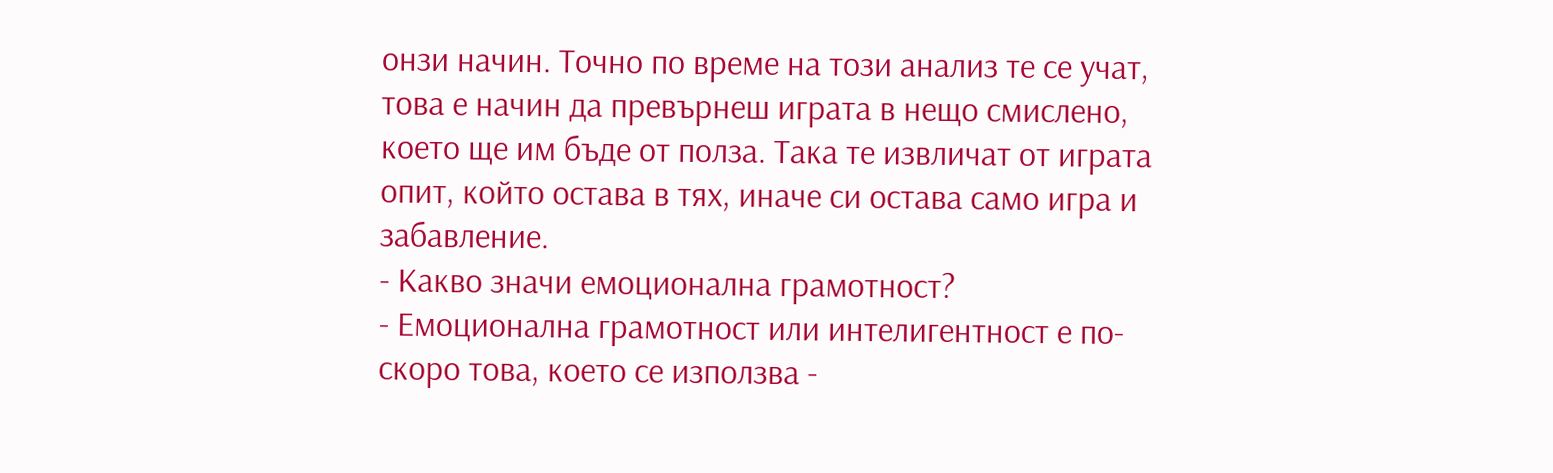онзи начин. Точно по време на този анализ те се учат, това е начин да превърнеш играта в нещо смислено, което ще им бъде от полза. Така те извличат от играта опит, който остава в тях, иначе си остава само игра и забавление.
- Какво значи емоционална грамотност?
- Емоционална грамотност или интелигентност е по-скоро това, което се използва -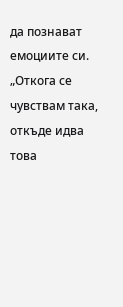да познават емоциите си. „Откога се чувствам така, откъде идва това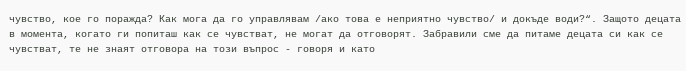чувство, кое го поражда? Как мога да го управлявам /ако това е неприятно чувство/ и докъде води?“. Защото децата в момента, когато ги попиташ как се чувстват, не могат да отговорят. Забравили сме да питаме децата си как се чувстват, те не знаят отговора на този въпрос - говоря и като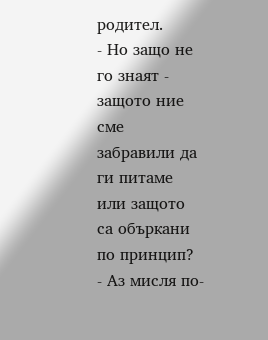родител.
- Но защо не го знаят - защото ние сме забравили да ги питаме или защото са объркани по принцип?
- Аз мисля по-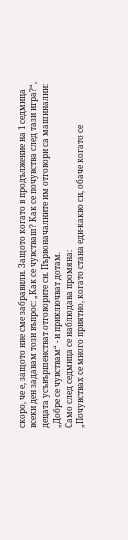скоро, че е, защото ние сме забравили. Защото когато в продължение на 1 седмица всеки ден задавам този въпрос: „Как се чувстваш? Как се почувства след тази игра?“, децата усъвършенстват отговорите си. Първоначалните им отговори са машинални: „Добре се чувствам“ - и приключват дотам.
Само след седмица се наблюдава промяна:
„Почувствах се много приятно, когато стана еди-какво си, обаче когато се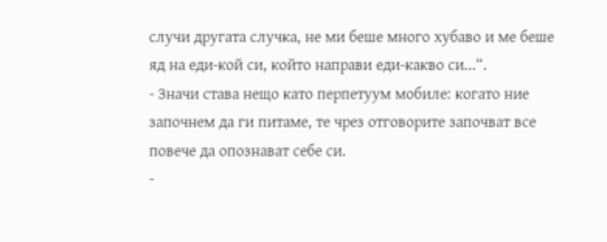случи другата случка, не ми беше много хубаво и ме беше яд на еди-кой си, който направи еди-какво си...“.
- Значи става нещо като перпетуум мобиле: когато ние започнем да ги питаме, те чрез отговорите започват все повече да опознават себе си.
-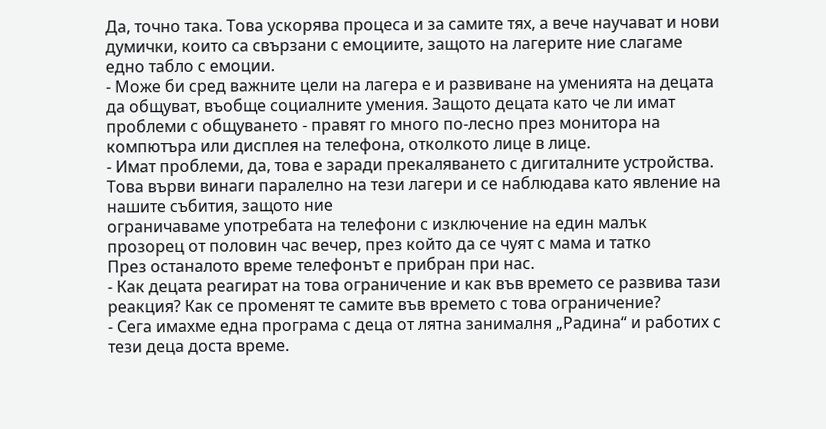Да, точно така. Това ускорява процеса и за самите тях, а вече научават и нови думички, които са свързани с емоциите, защото на лагерите ние слагаме едно табло с емоции.
- Може би сред важните цели на лагера е и развиване на уменията на децата да общуват, въобще социалните умения. Защото децата като че ли имат проблеми с общуването - правят го много по-лесно през монитора на компютъра или дисплея на телефона, отколкото лице в лице.
- Имат проблеми, да, това е заради прекаляването с дигиталните устройства. Това върви винаги паралелно на тези лагери и се наблюдава като явление на нашите събития, защото ние
ограничаваме употребата на телефони с изключение на един малък прозорец от половин час вечер, през който да се чуят с мама и татко
През останалото време телефонът е прибран при нас.
- Как децата реагират на това ограничение и как във времето се развива тази реакция? Как се променят те самите във времето с това ограничение?
- Сега имахме една програма с деца от лятна занималня „Радина“ и работих с тези деца доста време.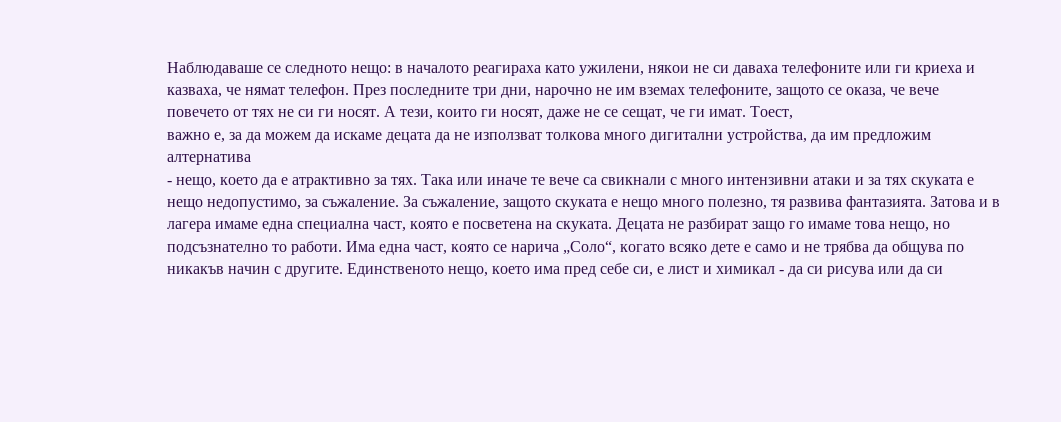Наблюдаваше се следното нещо: в началото реагираха като ужилени, някои не си даваха телефоните или ги криеха и казваха, че нямат телефон. През последните три дни, нарочно не им вземах телефоните, защото се оказа, че вече повечето от тях не си ги носят. А тези, които ги носят, даже не се сещат, че ги имат. Тоест,
важно е, за да можем да искаме децата да не използват толкова много дигитални устройства, да им предложим алтернатива
- нещо, което да е атрактивно за тях. Така или иначе те вече са свикнали с много интензивни атаки и за тях скуката е нещо недопустимо, за съжаление. За съжаление, защото скуката е нещо много полезно, тя развива фантазията. Затова и в лагера имаме една специална част, която е посветена на скуката. Децата не разбират защо го имаме това нещо, но подсъзнателно то работи. Има една част, която се нарича „Соло“, когато всяко дете е само и не трябва да общува по никакъв начин с другите. Единственото нещо, което има пред себе си, е лист и химикал - да си рисува или да си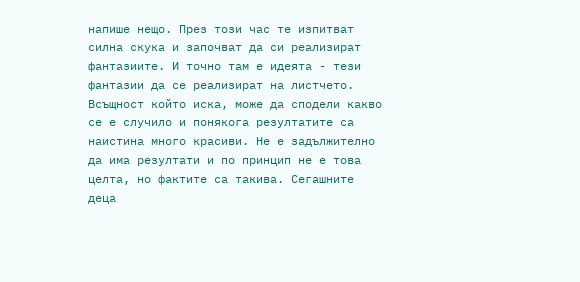напише нещо. През този час те изпитват силна скука и започват да си реализират фантазиите. И точно там е идеята - тези фантазии да се реализират на листчето. Всъщност който иска, може да сподели какво се е случило и понякога резултатите са наистина много красиви. Не е задължително да има резултати и по принцип не е това целта, но фактите са такива. Сегашните деца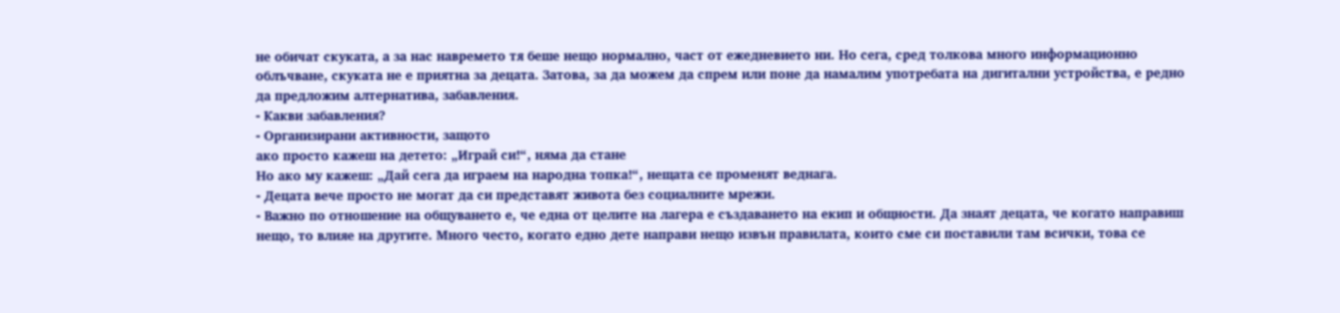не обичат скуката, а за нас навремето тя беше нещо нормално, част от ежедневието ни. Но сега, сред толкова много информационно облъчване, скуката не е приятна за децата. Затова, за да можем да спрем или поне да намалим употребата на дигитални устройства, е редно да предложим алтернатива, забавления.
- Какви забавления?
- Организирани активности, защото
ако просто кажеш на детето: „Играй си!“, няма да стане
Но ако му кажеш: „Дай сега да играем на народна топка!“, нещата се променят веднага.
- Децата вече просто не могат да си представят живота без социалните мрежи.
- Важно по отношение на общуването е, че една от целите на лагера е създаването на екип и общности. Да знаят децата, че когато направиш нещо, то влияе на другите. Много често, когато едно дете направи нещо извън правилата, които сме си поставили там всички, това се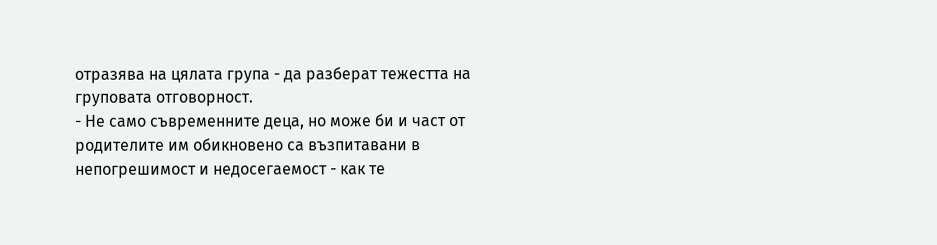отразява на цялата група - да разберат тежестта на груповата отговорност.
- Не само съвременните деца, но може би и част от родителите им обикновено са възпитавани в непогрешимост и недосегаемост - как те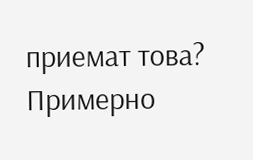приемат това? Примерно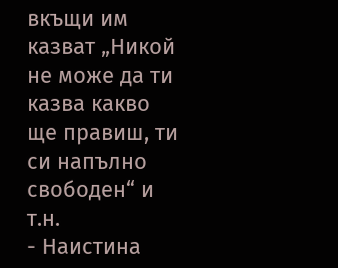вкъщи им казват „Никой не може да ти казва какво ще правиш, ти си напълно свободен“ и т.н.
- Наистина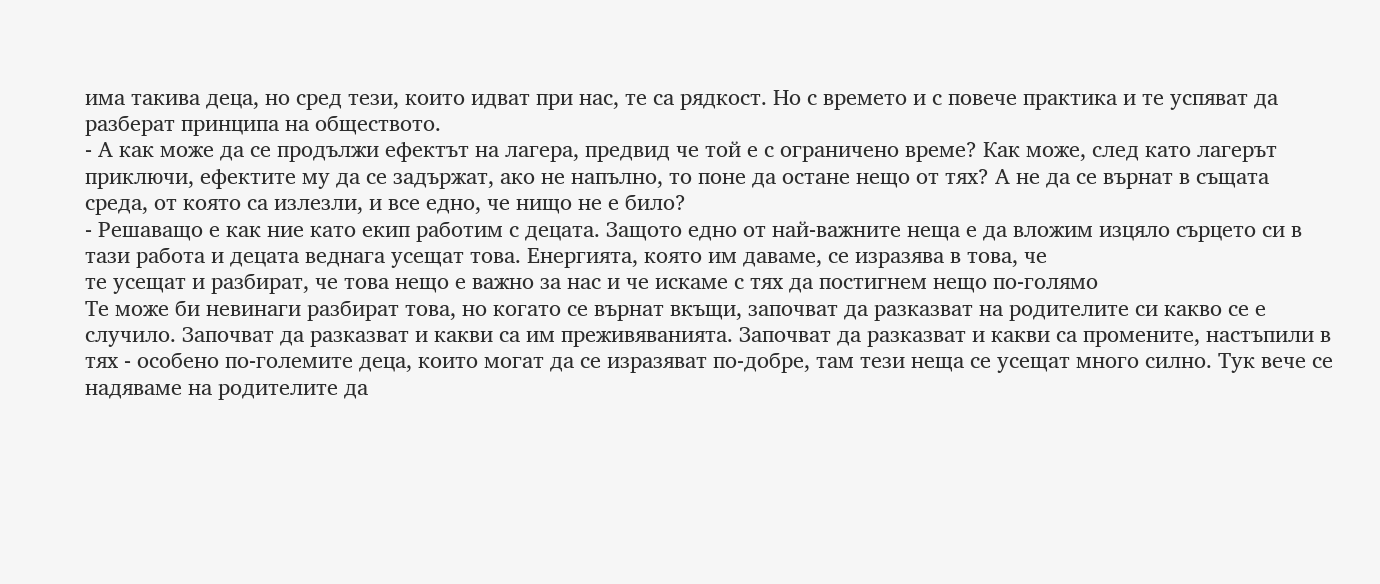има такива деца, но сред тези, които идват при нас, те са рядкост. Но с времето и с повече практика и те успяват да разберат принципа на обществото.
- А как може да се продължи ефектът на лагера, предвид че той е с ограничено време? Как може, след като лагерът приключи, ефектите му да се задържат, ако не напълно, то поне да остане нещо от тях? А не да се върнат в същата среда, от която са излезли, и все едно, че нищо не е било?
- Решаващо е как ние като екип работим с децата. Защото едно от най-важните неща е да вложим изцяло сърцето си в тази работа и децата веднага усещат това. Енергията, която им даваме, се изразява в това, че
те усещат и разбират, че това нещо е важно за нас и че искаме с тях да постигнем нещо по-голямо
Те може би невинаги разбират това, но когато се върнат вкъщи, започват да разказват на родителите си какво се е случило. Започват да разказват и какви са им преживяванията. Започват да разказват и какви са промените, настъпили в тях - особено по-големите деца, които могат да се изразяват по-добре, там тези неща се усещат много силно. Тук вече се надяваме на родителите да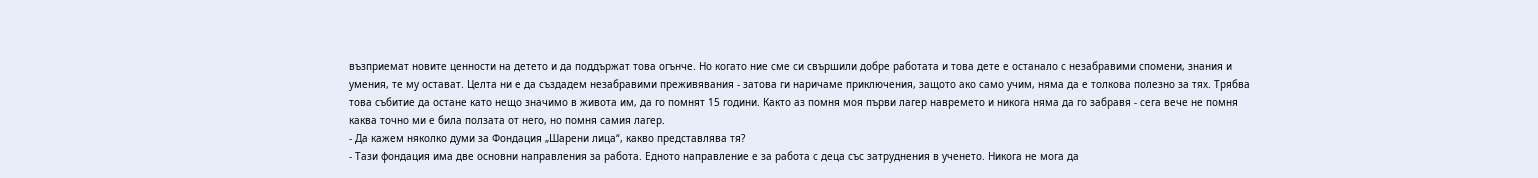възприемат новите ценности на детето и да поддържат това огънче. Но когато ние сме си свършили добре работата и това дете е останало с незабравими спомени, знания и умения, те му остават. Целта ни е да създадем незабравими преживявания - затова ги наричаме приключения, защото ако само учим, няма да е толкова полезно за тях. Трябва това събитие да остане като нещо значимо в живота им, да го помнят 15 години. Както аз помня моя първи лагер навремето и никога няма да го забравя - сега вече не помня каква точно ми е била ползата от него, но помня самия лагер.
- Да кажем няколко думи за Фондация „Шарени лица“, какво представлява тя?
- Тази фондация има две основни направления за работа. Едното направление е за работа с деца със затруднения в ученето. Никога не мога да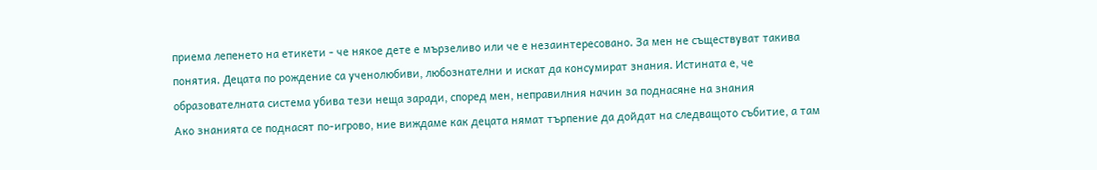приема лепенето на етикети - че някое дете е мързеливо или че е незаинтересовано. За мен не съществуват такива понятия. Децата по рождение са ученолюбиви, любознателни и искат да консумират знания. Истината е, че
образователната система убива тези неща заради, според мен, неправилния начин за поднасяне на знания
Ако знанията се поднасят по-игрово, ние виждаме как децата нямат търпение да дойдат на следващото събитие, а там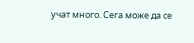учат много. Сега може да се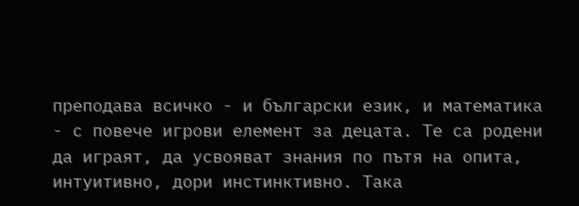преподава всичко - и български език, и математика - с повече игрови елемент за децата. Те са родени да играят, да усвояват знания по пътя на опита, интуитивно, дори инстинктивно. Така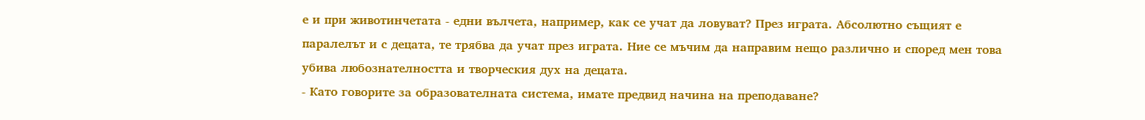е и при животинчетата - едни вълчета, например, как се учат да ловуват? През играта. Абсолютно същият е паралелът и с децата, те трябва да учат през играта. Ние се мъчим да направим нещо различно и според мен това убива любознателността и творческия дух на децата.
- Като говорите за образователната система, имате предвид начина на преподаване?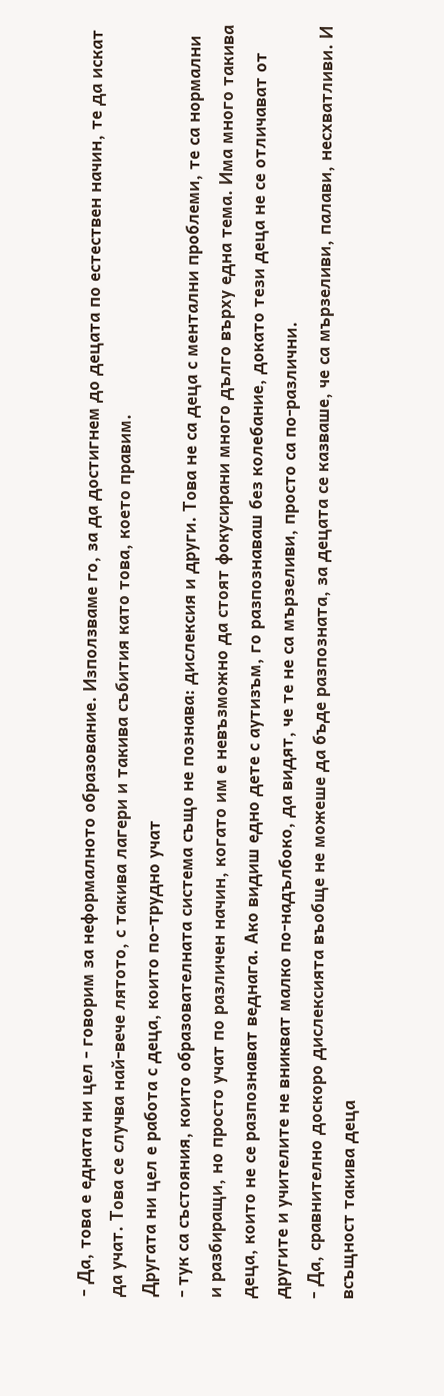- Да, това е едната ни цел - говорим за неформалното образование. Използваме го, за да достигнем до децата по естествен начин, те да искат да учат. Това се случва най-вече лятото, с такива лагери и такива събития като това, което правим.
Другата ни цел е работа с деца, които по-трудно учат
- тук са състояния, които образователната система също не познава: дислексия и други. Това не са деца с ментални проблеми, те са нормални и разбиращи, но просто учат по различен начин, когато им е невъзможно да стоят фокусирани много дълго върху една тема. Има много такива деца, които не се разпознават веднага. Ако видиш едно дете с аутизъм, го разпознаваш без колебание, докато тези деца не се отличават от другите и учителите не вникват малко по-надълбоко, да видят, че те не са мързеливи, просто са по-различни.
- Да, сравнително доскоро дислексията въобще не можеше да бъде разпозната, за децата се казваше, че са мързеливи, палави, несхватливи. И всъщност такива деца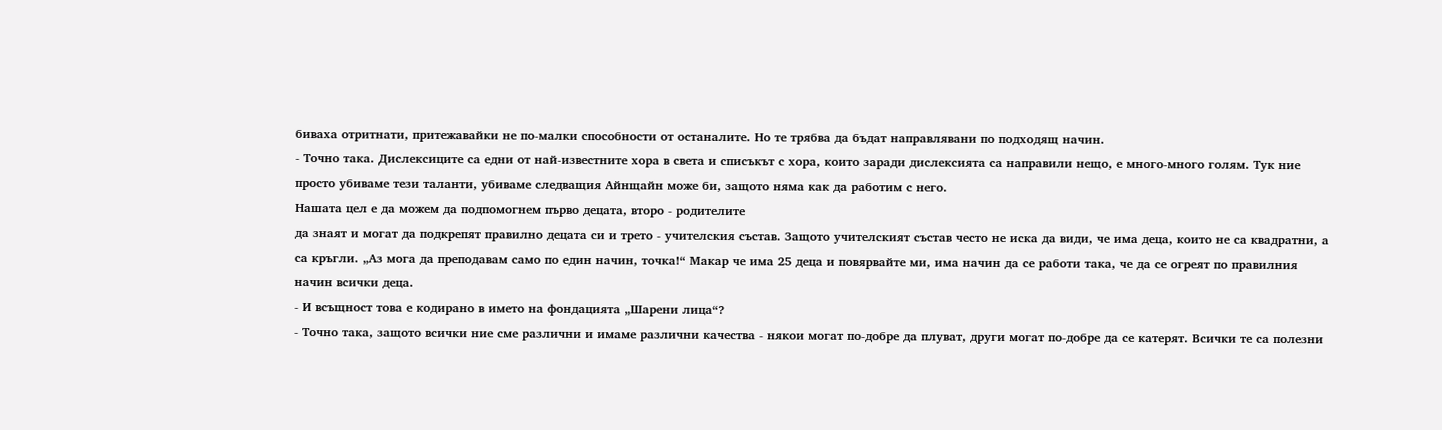биваха отритнати, притежавайки не по-малки способности от останалите. Но те трябва да бъдат направлявани по подходящ начин.
- Точно така. Дислексиците са едни от най-известните хора в света и списъкът с хора, които заради дислексията са направили нещо, е много-много голям. Тук ние просто убиваме тези таланти, убиваме следващия Айнщайн може би, защото няма как да работим с него.
Нашата цел е да можем да подпомогнем първо децата, второ - родителите
да знаят и могат да подкрепят правилно децата си и трето - учителския състав. Защото учителският състав често не иска да види, че има деца, които не са квадратни, а са кръгли. „Аз мога да преподавам само по един начин, точка!“ Макар че има 25 деца и повярвайте ми, има начин да се работи така, че да се огреят по правилния начин всички деца.
- И всъщност това е кодирано в името на фондацията „Шарени лица“?
- Точно така, защото всички ние сме различни и имаме различни качества - някои могат по-добре да плуват, други могат по-добре да се катерят. Всички те са полезни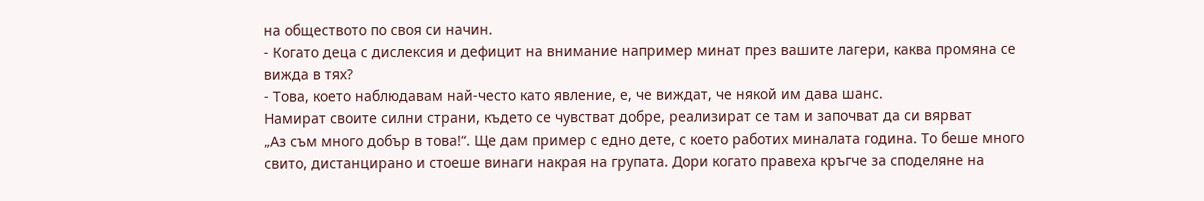на обществото по своя си начин.
- Когато деца с дислексия и дефицит на внимание например минат през вашите лагери, каква промяна се вижда в тях?
- Това, което наблюдавам най-често като явление, е, че виждат, че някой им дава шанс.
Намират своите силни страни, където се чувстват добре, реализират се там и започват да си вярват
„Аз съм много добър в това!“. Ще дам пример с едно дете, с което работих миналата година. То беше много свито, дистанцирано и стоеше винаги накрая на групата. Дори когато правеха кръгче за споделяне на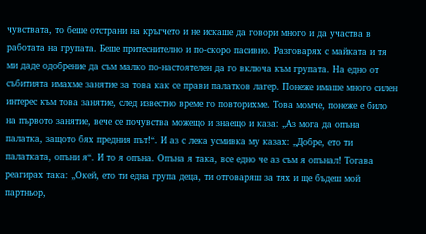чувствата, то беше отстрани на кръгчето и не искаше да говори много и да участва в работата на групата. Беше притеснително и по-скоро пасивно. Разговарях с майката и тя ми даде одобрение да съм малко по-настоятелен да го включа към групата. На едно от събитията имахме занятие за това как се прави палатков лагер. Понеже имаше много силен интерес към това занятие, след известно време го повторихме. Това момче, понеже е било на първото занятие, вече се почувства можещо и знаещо и каза: „Аз мога да опъна палатка, защото бях предния път!“. И аз с лека усмивка му казах: „Добре, ето ти палатката, опъни я“. И то я опъна. Опъна я така, все едно че аз съм я опънал! Тогава реагирах така: „Окей, ето ти една група деца, ти отговаряш за тях и ще бъдеш мой партньор,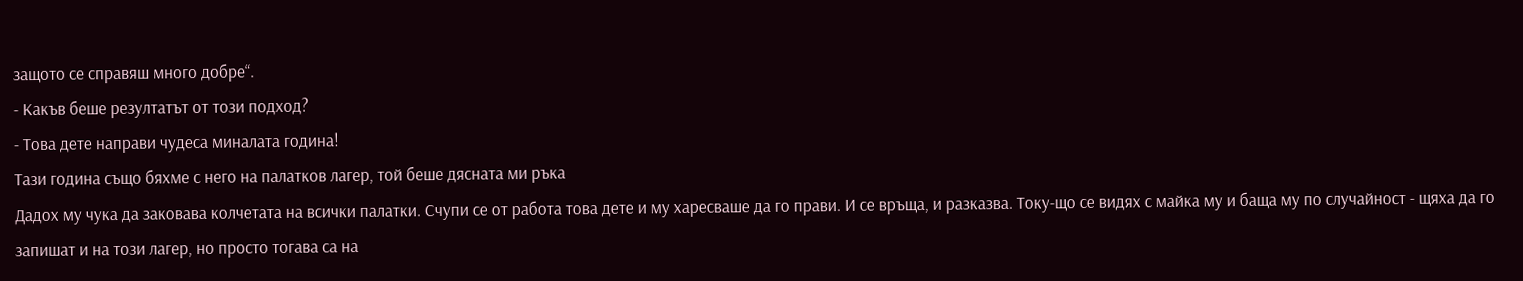защото се справяш много добре“.
- Какъв беше резултатът от този подход?
- Това дете направи чудеса миналата година!
Тази година също бяхме с него на палатков лагер, той беше дясната ми ръка
Дадох му чука да заковава колчетата на всички палатки. Счупи се от работа това дете и му харесваше да го прави. И се връща, и разказва. Току-що се видях с майка му и баща му по случайност - щяха да го запишат и на този лагер, но просто тогава са на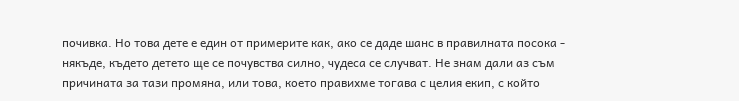почивка. Но това дете е един от примерите как, ако се даде шанс в правилната посока - някъде, където детето ще се почувства силно, чудеса се случват. Не знам дали аз съм причината за тази промяна, или това, което правихме тогава с целия екип, с който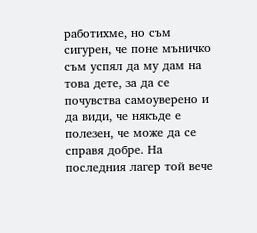работихме, но съм сигурен, че поне мъничко съм успял да му дам на това дете, за да се почувства самоуверено и да види, че някъде е полезен, че може да се справя добре. На последния лагер той вече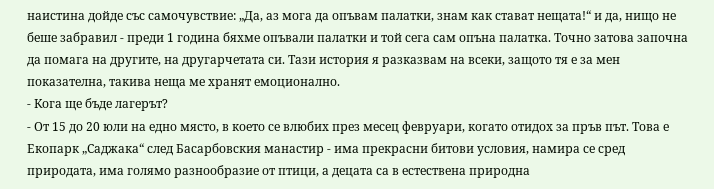наистина дойде със самочувствие: „Да, аз мога да опъвам палатки, знам как стават нещата!“ и да, нищо не беше забравил - преди 1 година бяхме опъвали палатки и той сега сам опъна палатка. Точно затова започна да помага на другите, на другарчетата си. Тази история я разказвам на всеки, защото тя е за мен показателна, такива неща ме хранят емоционално.
- Кога ще бъде лагерът?
- От 15 до 20 юли на едно място, в което се влюбих през месец февруари, когато отидох за пръв път. Това е
Екопарк „Саджака“ след Басарбовския манастир - има прекрасни битови условия, намира се сред природата, има голямо разнообразие от птици, а децата са в естествена природна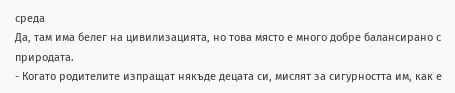среда
Да, там има белег на цивилизацията, но това място е много добре балансирано с природата.
- Когато родителите изпращат някъде децата си, мислят за сигурността им, как е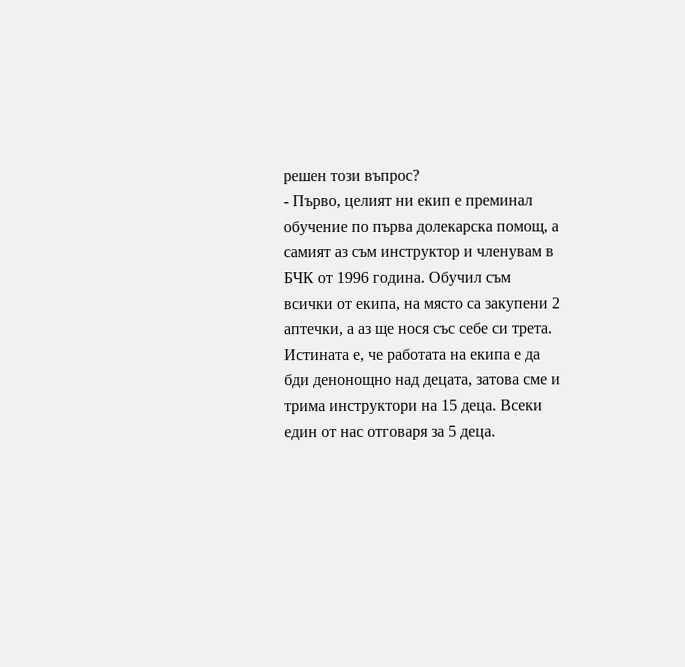решен този въпрос?
- Първо, целият ни екип е преминал обучение по първа долекарска помощ, а самият аз съм инструктор и членувам в БЧК от 1996 година. Обучил съм всички от екипа, на място са закупени 2 аптечки, а аз ще нося със себе си трета. Истината е, че работата на екипа е да бди денонощно над децата, затова сме и трима инструктори на 15 деца. Всеки един от нас отговаря за 5 деца.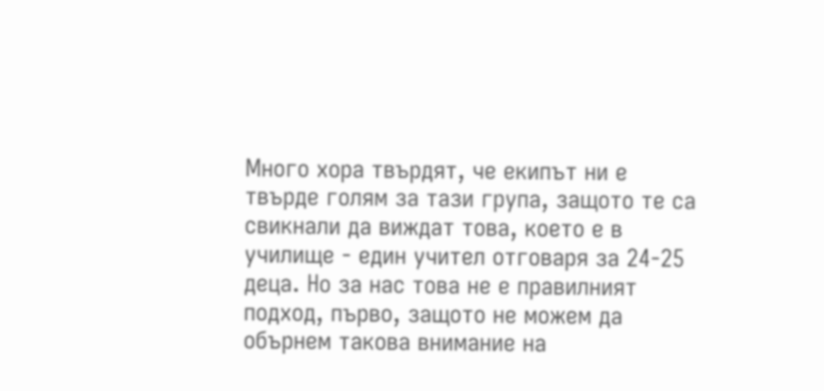Много хора твърдят, че екипът ни е твърде голям за тази група, защото те са свикнали да виждат това, което е в училище - един учител отговаря за 24-25 деца. Но за нас това не е правилният подход, първо, защото не можем да обърнем такова внимание на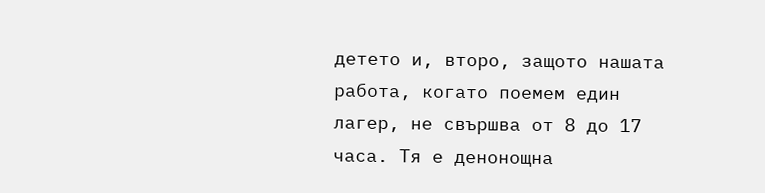детето и, второ, защото нашата работа, когато поемем един лагер, не свършва от 8 до 17 часа. Тя е денонощна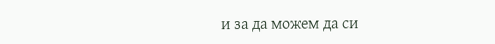и за да можем да си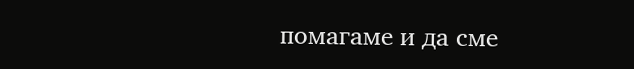помагаме и да сме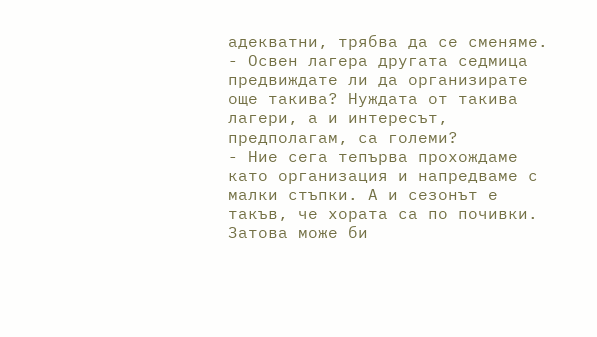адекватни, трябва да се сменяме.
- Освен лагера другата седмица предвиждате ли да организирате още такива? Нуждата от такива лагери, а и интересът, предполагам, са големи?
- Ние сега тепърва прохождаме като организация и напредваме с малки стъпки. А и сезонът е такъв, че хората са по почивки. Затова може би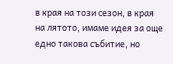в края на този сезон, в края на лятото, имаме идея за още едно такова събитие, но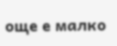още е малко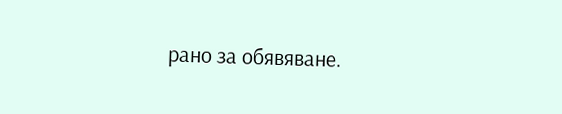рано за обявяване.